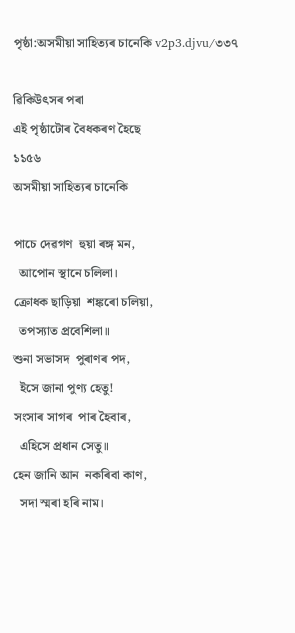পৃষ্ঠা:অসমীয়া সাহিত্যৰ চানেকি v2p3.djvu/৩৩৭

ৱিকিউৎসৰ পৰা
এই পৃষ্ঠাটোৰ বৈধকৰণ হৈছে
১১৫৬
অসমীয়া সাহিত্যৰ চানেকি

পাচে দেৱগণ  হুয়া ৰঙ্গ মন,
  আপোন স্থানে চলিলা।
ক্ৰোধক ছাড়িয়া  শঙ্কৰো চলিয়া,
  তপস্যাত প্ৰবেশিলা॥
শুনা সভাসদ  পুৰাণৰ পদ,
  ইসে জানা পুণ্য হেতু!
সংসাৰ সাগৰ  পাৰ হৈবাৰ,
  এহিসে প্ৰধান সেতু॥
হেন জানি আন  নকৰিবা কাণ,
  সদা স্মৰা হৰি নাম।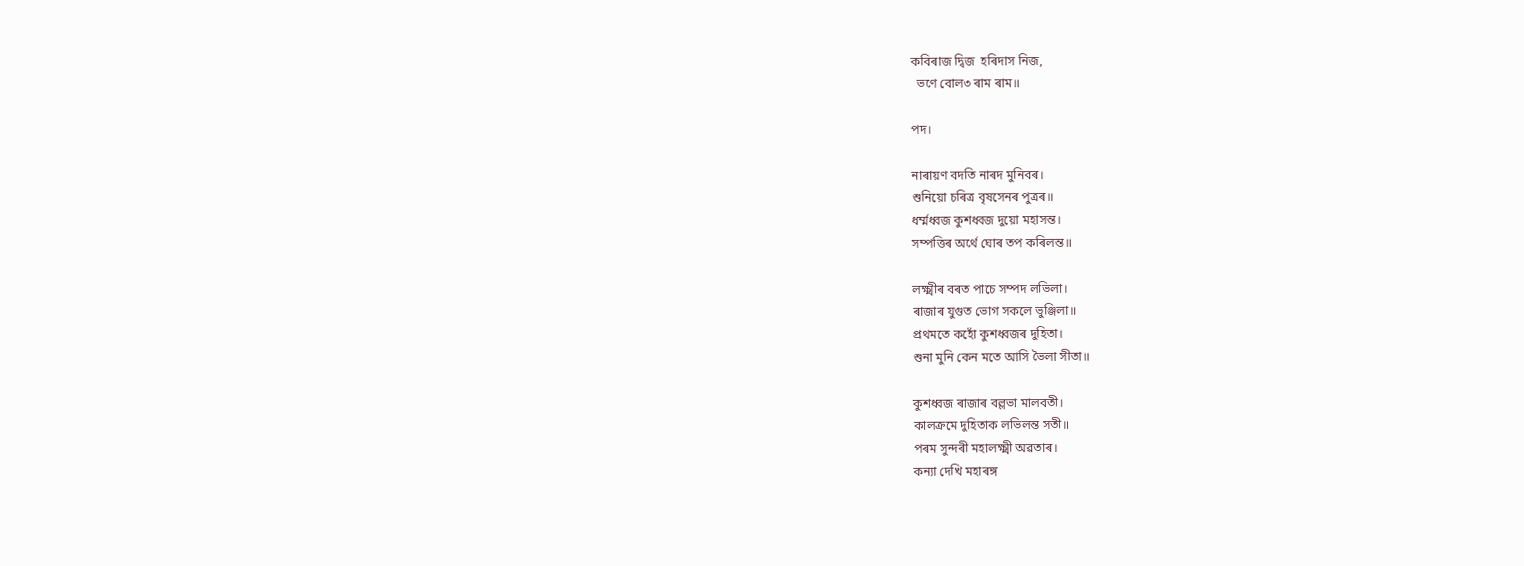কবিৰাজ দ্বিজ  হৰিদাস নিজ,
  ভণে বোল৩ ৰাম ৰাম॥

পদ।

নাৰায়ণ বদতি নাৰদ মুনিবৰ।
শুনিয়ো চৰিত্ৰ বৃষসেনৰ পুত্ৰৰ॥
ধৰ্ম্মধ্বজ কুশধ্বজ দুয়ো মহাসন্ত।
সম্পত্তিৰ অৰ্থে ঘোৰ তপ কৰিলন্ত॥

লক্ষ্মীৰ বৰত পাচে সম্পদ লভিলা।
ৰাজাৰ যুগুত ভোগ সকলে ভুঞ্জিলা॥
প্ৰথমতে কহোঁ কুশধ্বজৰ দুহিতা।
শুনা মুনি কেন মতে আসি ভৈলা সীতা॥

কুশধ্বজ ৰাজাৰ বল্লভা মালবতী।
কালক্ৰমে দুহিতাক লভিলন্ত সতী॥
পৰম সুন্দৰী মহালক্ষ্মী অৱতাৰ।
কন্যা দেখি মহাৰঙ্গ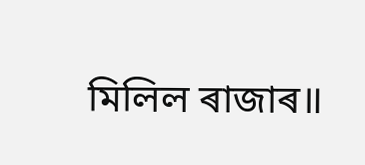মিলিল ৰাজাৰ॥